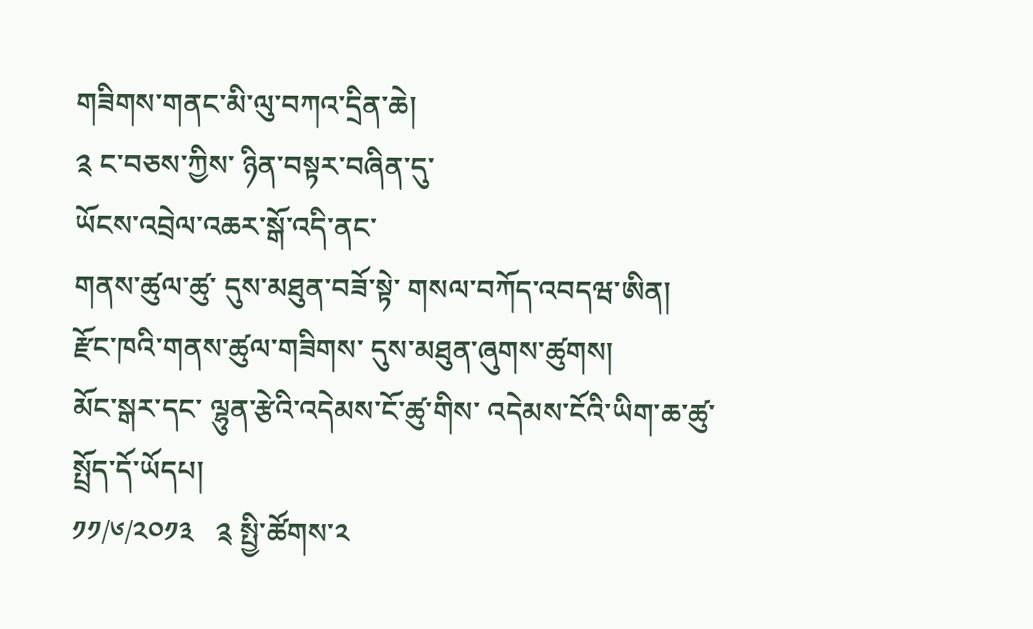གཟིགས་གནང་མི་ལུ་བཀའ་དྲིན་ཆེ།
༉ ང་བཅས་ཀྱིས་ ཉིན་བསྟར་བཞིན་དུ་
ཡོངས་འབྲེལ་འཆར་སྒོ་འདི་ནང་
གནས་ཚུལ་ཚུ་ དུས་མཐུན་བཟོ་སྟེ་ གསལ་བཀོད་འབདཝ་ཨིན།
རྫོང་ཁའི་གནས་ཚུལ་གཟིགས་ དུས་མཐུན་ཞུགས་ཚུགས།
མོང་སྒར་དང་ ལྷུན་རྩེའི་འདེམས་ངོ་ཚུ་གིས་ འདེམས་ངོའི་ཡིག་ཆ་ཚུ་ སྤྲོད་དོ་ཡོདཔ།
༡༡/༦/༢༠༡༣   ༉ སྤྱི་ཚོགས་༢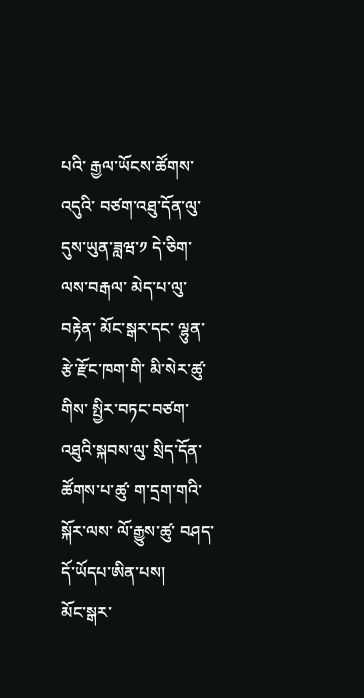པའི་ རྒྱལ་ཡོངས་ཚོགས་འདུའི་ བཙག་འཐུ་དོན་ལུ་ དུས་ཡུན་ཟླཝ་༡ དེ་ཅིག་ལས་བརྒལ་ མེད་པ་ལུ་བརྟེན་ མོང་སྒར་དང་ ལྷུན་རྩེ་རྫོང་ཁག་གི་ མི་སེར་ཚུ་གིས་ སྤྱིར་བཏང་བཙག་འཐུའི་སྐབས་ལུ་ སྲིད་དོན་ཚོགས་པ་ཚུ་ ག་དྲག་གའི་སྐོར་ལས་ ལོ་རྒྱུས་ཚུ་ བཤད་དོ་ཡོདཔ་ཨིན་པས།
མོང་སྒར་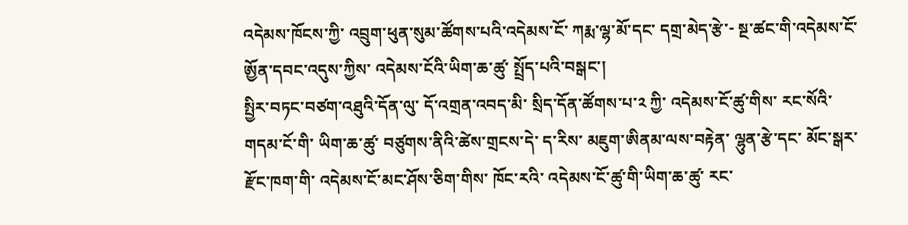འདེམས་ཁོངས་ཀྱི་ འབྲུག་ཕུན་སུམ་ཚོགས་པའི་འདེམས་ངོ་ ཀརྨ་ལྷ་མོ་དང་ དགྲ་མེད་རྩེ་- སྔ་ཚང་གི་འདེམས་ངོ་ ཨྱོན་དབང་འདུས་ཀྱིས་ འདེམས་ངོའི་ཡིག་ཆ་ཚུ་ སྤྲོད་པའི་བསྒང་།
སྤྱིར་བཏང་བཙག་འཐུའི་དོན་ལུ་ དོ་འགྲན་འབད་མི་ སྲིད་དོན་ཚོགས་པ་༢ ཀྱི་ འདེམས་ངོ་ཚུ་གིས་ རང་སོའི་ གདམ་ངོ་གི་ ཡིག་ཆ་ཚུ་ བཙུགས་ནིའི་ཚེས་གྲངས་དེ་ ད་རིས་ མཇུག་ཨིནམ་ལས་བརྟེན་ ལྷུན་རྩེ་དང་ མོང་སྒར་རྫོང་ཁག་གི་ འདེམས་ངོ་མང་ཤོས་ཅིག་གིས་ ཁོང་རའི་ འདེམས་ངོ་ཚུ་གི་ཡིག་ཆ་ཚུ་ རང་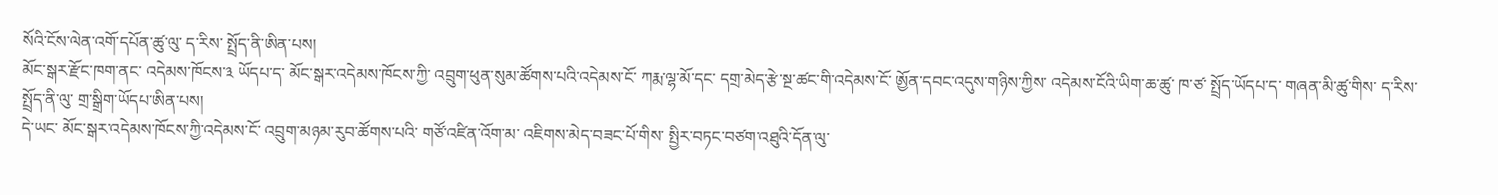སོའི་ངོས་ལེན་འགོ་དཔོན་ཚུ་ལུ་ ད་རིས་ སྤྲོད་ནི་ཨིན་པས།
མོང་སྒར་རྫོང་ཁག་ནང་ འདེམས་ཁོངས་༣ ཡོདཔ་ད་ མོང་སྒར་འདེམས་ཁོངས་ཀྱི་ འབྲུག་ཕུན་སུམ་ཚོགས་པའི་འདེམས་ངོ་ ཀརྨ་ལྷ་མོ་དང་ དགྲ་མེད་རྩེ་སྔ་ཚང་གི་འདེམས་ངོ་ ཨྱོན་དབང་འདུས་གཉིས་ཀྱིས་ འདེམས་ངོའི་ཡིག་ཆ་ཚུ་ ཁ་ཙ་ སྤྲོད་ཡོདཔ་ད་ གཞན་མི་ཚུ་གིས་ ད་རིས་ སྤྲོད་ནི་ལུ་ གྲ་སྒྲིག་ཡོདཔ་ཨིན་པས།
དེ་ཡང་ མོང་སྒར་འདེམས་ཁོངས་ཀྱི་འདེམས་ངོ་ འབྲུག་མཉམ་རུབ་ཚོགས་པའི་ གཙོ་འཛིན་འོག་མ་ འཇིགས་མེད་བཟང་པོ་གིས་ སྤྱིར་བཏང་བཙག་འཐུའི་དོན་ལུ་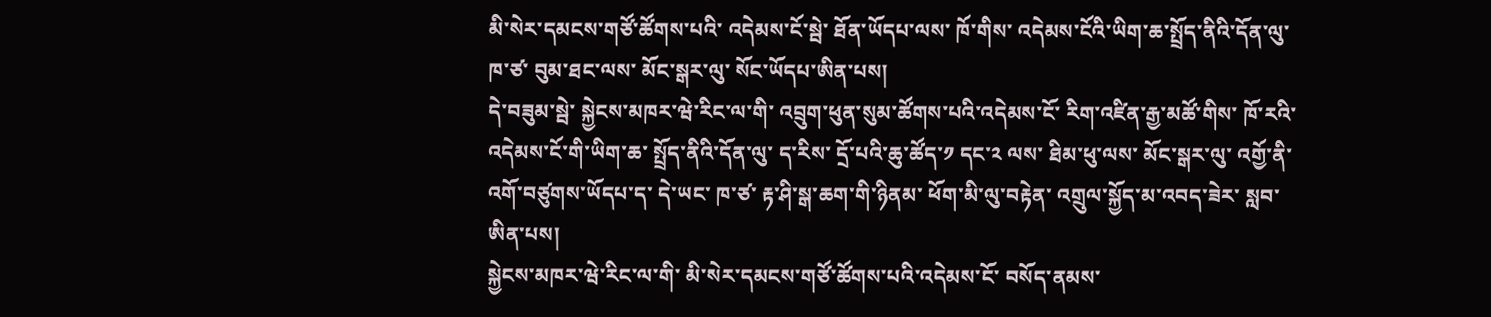མི་སེར་དམངས་གཙོ་ཚོགས་པའི་ འདེམས་ངོ་སྦེ་ ཐོན་ཡོདཔ་ལས་ ཁོ་གིས་ འདེམས་ངོའི་ཡིག་ཆ་སྤྲོད་ནིའི་དོན་ལུ་ ཁ་ཙ་ བུམ་ཐང་ལས་ མོང་སྒར་ལུ་ སོང་ཡོདཔ་ཨིན་པས།
དེ་བཟུམ་སྦེ་ སྐྱེངས་མཁར་ཝེ་རིང་ལ་གི་ འབྲུག་ཕུན་སུམ་ཚོགས་པའི་འདེམས་ངོ་ རིག་འཛིན་རྒྱ་མཚོ་གིས་ ཁོ་རའི་ འདེམས་ངོ་གི་ཡིག་ཆ་ སྤྲོད་ནིའི་དོན་ལུ་ ད་རིས་ དྲོ་པའི་ཆུ་ཚོད་༡ དང་༢ ལས་ ཐིམ་ཕུ་ལས་ མོང་སྒར་ལུ་ འགྱོ་ནི་འགོ་བཙུགས་ཡོདཔ་ད་ དེ་ཡང་ ཁ་ཙ་ རྟ་ཤི་སྒ་ཆག་གི་ཉིནམ་ ཕོག་མི་ལུ་བརྟེན་ འགྲུལ་སྐྱོད་མ་འབད་ཟེར་ སླབ་ཨིན་པས།
སྐྱེངས་མཁར་ཝེ་རིང་ལ་གི་ མི་སེར་དམངས་གཙོ་ཚོགས་པའི་འདེམས་ངོ་ བསོད་ནམས་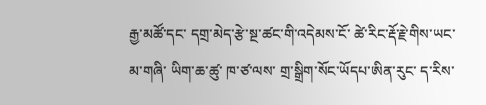རྒྱ་མཚོ་དང་ དགྲ་མེད་རྩེ་སྔ་ཚང་གི་འདེམས་ངོ་ ཚེ་རིང་རྡོ་རྗེ་གིས་ཡང་ མ་གཞི་ ཡིག་ཆ་ཚུ་ ཁ་ཙ་ལས་ གྲ་སྒྲིག་སོང་ཡོདཔ་ཨིན་རུང་ ད་རིས་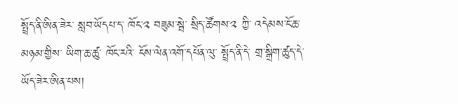སྤྲོད་ནི་ཨིན་ཟེར་ སླབ་ཡོདཔ་ད་ ཁོང་༢ བཟུམ་སྦེ་ སྲིད་ཚོགས་༢ ཀྱི་ འདེམས་ངོ་ཆ་མཉམ་གྱིས་ ཡིག་ཆ་ཚུ་ ཁོང་རའི་ ངོས་ལེན་འགོ་དཔོན་ལུ་ སྤྲོད་ནི་དེ་ གྲ་སྒྲིག་ཚུད་དེ་ ཡོད་ཟེར་ཨིན་པས།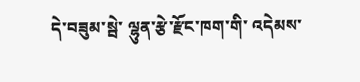དེ་བཟུམ་སྦེ་ ལྷུན་རྩེ་རྫོང་ཁག་གི་ འདེམས་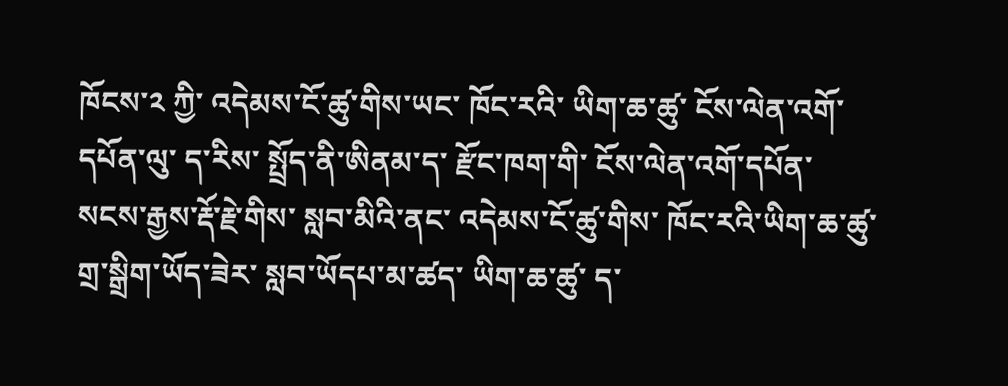ཁོངས་༢ ཀྱི་ འདེམས་ངོ་ཚུ་གིས་ཡང་ ཁོང་རའི་ ཡིག་ཆ་ཚུ་ ངོས་ལེན་འགོ་དཔོན་ལུ་ ད་རིས་ སྤྲོད་ནི་ཨིནམ་ད་ རྫོང་ཁག་གི་ ངོས་ལེན་འགོ་དཔོན་ སངས་རྒྱས་རྡོ་རྗེ་གིས་ སླབ་མིའི་ནང་ འདེམས་ངོ་ཚུ་གིས་ ཁོང་རའི་ཡིག་ཆ་ཚུ་ གྲ་སྒྲིག་ཡོད་ཟེར་ སླབ་ཡོདཔ་མ་ཚད་ ཡིག་ཆ་ཚུ་ ད་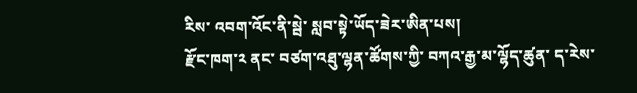རིས་ འབག་འོང་ནི་སྦེ་ སླབ་སྟེ་ཡོད་ཟེར་ཨིན་པས།
རྫོང་ཁག་༢ ནང་ བཙག་འཐུ་ལྷན་ཚོགས་ཀྱི་ བཀའ་རྒྱ་མ་ལྷོད་ཚུན་ ད་རེས་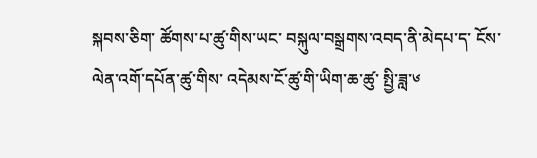སྐབས་ཅིག་ ཚོགས་པ་ཚུ་གིས་ཡང་ བསྐུལ་བསྒྲགས་འབད་ནི་མེདཔ་ད་ ངོས་ལེན་འགོ་དཔོན་ཚུ་གིས་ འདེམས་ངོ་ཚུ་གི་ཡིག་ཆ་ཚུ་ སྤྱི་ཟླ་༦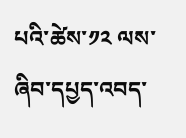པའི་ཚེས་༡༢ ལས་ ཞིབ་དཔྱད་འབད་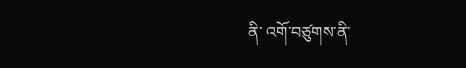ནི་ འགོ་བཙུགས་ནི་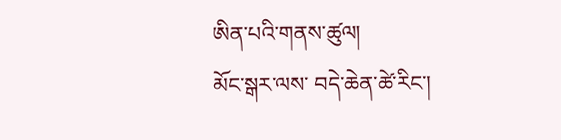ཨིན་པའི་གནས་ཚུལ།
མོང་སྒར་ལས་ བདེ་ཆེན་ཚེ་རིང་།